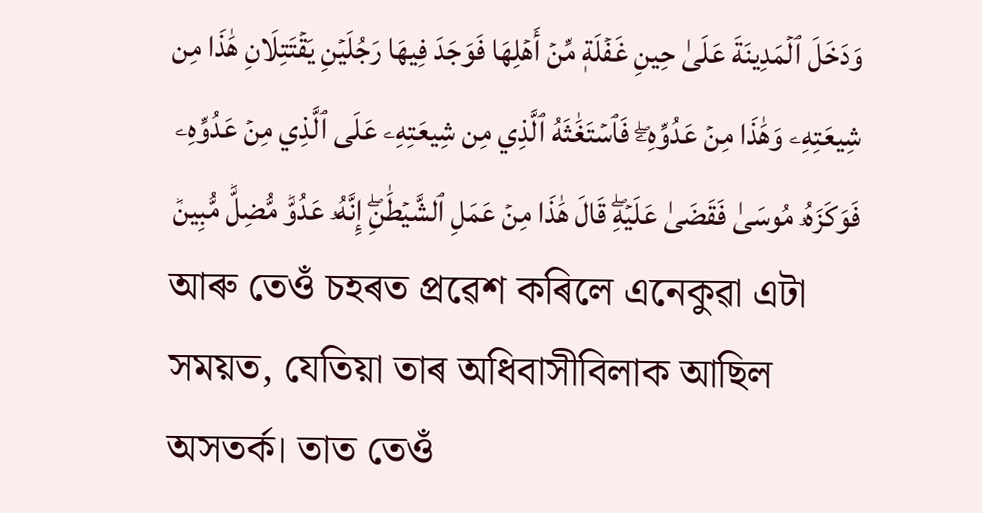وَدَخَلَ ٱلۡمَدِينَةَ عَلَىٰ حِينِ غَفۡلَةٖ مِّنۡ أَهۡلِهَا فَوَجَدَ فِيهَا رَجُلَيۡنِ يَقۡتَتِلَانِ هَٰذَا مِن شِيعَتِهِۦ وَهَٰذَا مِنۡ عَدُوِّهِۦۖ فَٱسۡتَغَٰثَهُ ٱلَّذِي مِن شِيعَتِهِۦ عَلَى ٱلَّذِي مِنۡ عَدُوِّهِۦ فَوَكَزَهُۥ مُوسَىٰ فَقَضَىٰ عَلَيۡهِۖ قَالَ هَٰذَا مِنۡ عَمَلِ ٱلشَّيۡطَٰنِۖ إِنَّهُۥ عَدُوّٞ مُّضِلّٞ مُّبِينٞ
আৰু তেওঁ চহৰত প্ৰৱেশ কৰিলে এনেকুৱা এটা সময়ত, যেতিয়া তাৰ অধিবাসীবিলাক আছিল অসতৰ্ক। তাত তেওঁ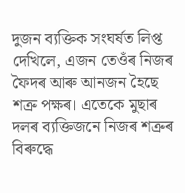দুজন ব্যক্তিক সংঘৰ্ষত লিপ্ত দেখিলে, এজন তেওঁৰ নিজৰ ফৈদৰ আৰু আনজন হৈছে শত্ৰু পক্ষৰ। এতেকে মুছাৰ দলৰ ব্যক্তিজনে নিজৰ শত্ৰুৰ বিৰুদ্ধে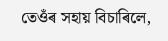তেওঁৰ সহায় বিচাৰিলে,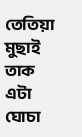তেতিয়া মুছাই তাক এটা ঘোচা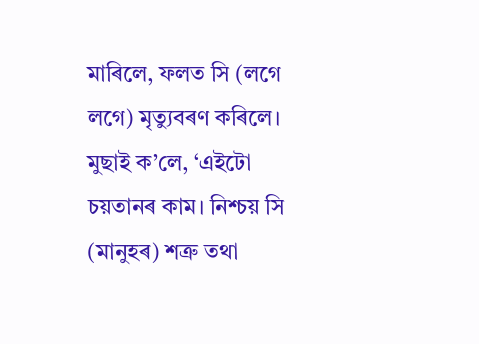মাৰিলে, ফলত সি (লগে লগে) মৃত্যুবৰণ কৰিলে। মুছাই ক’লে, ‘এইটো চয়তানৰ কাম। নিশ্চয় সি (মানুহৰ) শত্ৰু তথা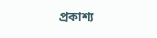প্ৰকাশ্য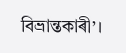বিভ্ৰান্তকাৰী’।